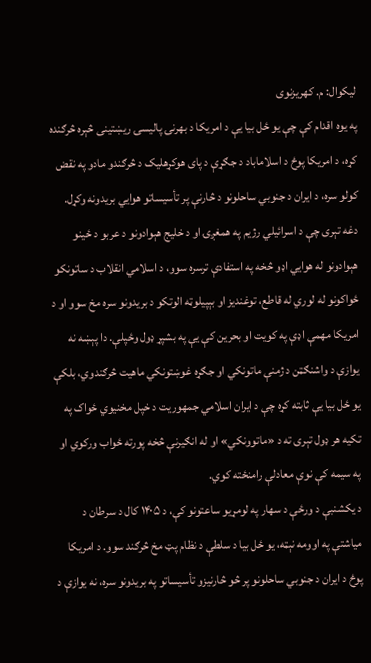لیکوال: م. کهریزنوی
په یوه اقدام کې چې یو ځل بیا یې د امریکا د بهرنۍ پالیسۍ ریښتینی څېره څرګنده کړه، د امریکا پوځ د اسلاماباد د جګړې د پای هوکړهلیک د څرګندو مادو په نقض کولو سره، د ایران د جنوبي ساحلونو د څارنې پر تأسیساتو هوايي بریدونه وکړل. دغه تېری چې د اسرائیلي رژیم په همغږۍ او د خلیج هېوادونو د عربو د ځینو هېوادونو له هوایي اډو څخه په استفادې ترسره سوو، د اسلامي انقلاب د ساتونکو ځواکونو له لوري له قاطع، توغندیز او بېپیلوټه الوتکو د بریدونو سره مخ سوو او د امریکا مهمې اډې په کویت او بحرین کې یې په بشپړ ډول وځپلې. دا پېښه نه یوازې د واشنګټن د ژمنې ماتونکي او جګړه غوښتونکي ماهیت څرګندوي، بلکې یو ځل بیا یې ثابته کړه چې د ایران اسلامي جمهوریت د خپل مخنیوي ځواک په تکیه هر ډول تېری ته د «ماتوونکي» او له انګیرنې څخه پورته ځواب ورکوي او په سیمه کې نوې معادلې رامنځته کوي.
د یکشنبې د ورځې د سهار په لومړیو ساعتونو کې، د ۱۴۰۵ کال د سرطان د میاشتې په اوومه نېټه، یو ځل بیا د سلطې د نظام پټ مخ څرګند سوو. د امریکا پوځ د ایران د جنوبي ساحلونو پر څو څارنیزو تأسیساتو په بریدونو سره، نه یوازې د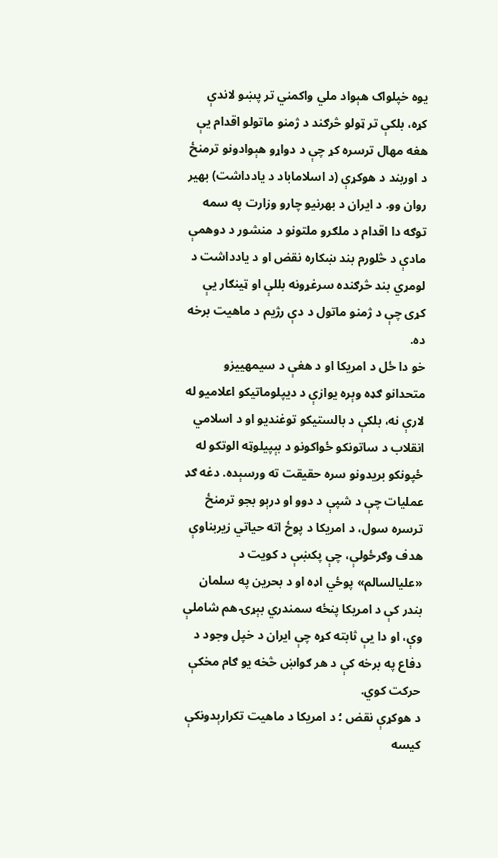یوه خپلواک هېواد ملي واکمني تر پښو لاندې کړه، بلکې تر ټولو څرګند د ژمنو ماتولو اقدام یې هغه مهال ترسره کړ چې د دواړو هېوادونو ترمنځ د اوربند د هوکړې (د اسلاماباد د یادداشت) بهیر روان وو. د ایران د بهرنیو چارو وزارت په سمه توګه دا اقدام د ملګرو ملتونو د منشور د دوهمې مادې د څلورم بند ښکاره نقض او د یادداشت د لومړي بند څرګنده سرغړونه بللې او ټینګار یې کړی چې د ژمنو ماتول د دې رژیم د ماهیت برخه ده.
خو دا ځل د امریکا او د هغې د سیمهییزو متحدانو ګډه وېره یوازې د دیپلوماتیکو اعلامیو له لارې نه، بلکې د بالستیکو توغندیو او د اسلامي انقلاب د ساتونکو ځواکونو د بېپیلوټه الوتکو له ځپونکو بریدونو سره حقیقت ته ورسېده. دغه ګډ عملیات چې د شپې د دوو او درېو بجو ترمنځ ترسره سول، د امریکا د پوځ اته حیاتي زیربناوې هدف وګرځولې، چې پکښې د کویت د «عليالسالم» پوځي اډه او د بحرین په سلمان بندر کې د امریکا پنځه سمندري بېړۍ هم شاملې وې، او دا یې ثابته کړه چې ایران د خپل وجود د دفاع په برخه کې د هر ګواښ څخه یو ګام مخکې حرکت کوي.
د هوکړې نقض ؛ د امریکا د ماهیت تکرارېدونکې کیسه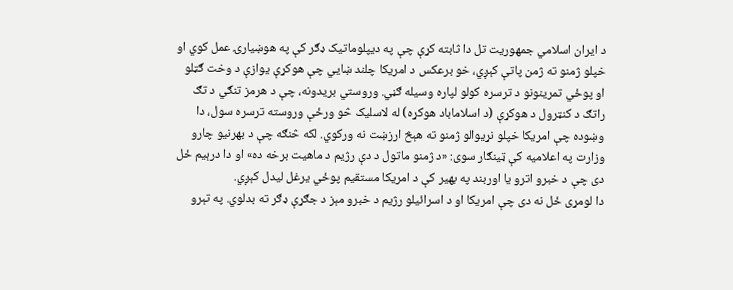د ایران اسلامي جمهوریت تل دا ثابته کړې چې په دیپلوماتیک ډګر کې په هوښیارۍ عمل کوي او خپلو ژمنو ته ژمن پاتې کېږي، خو برعکس د امریکا چلند ښايي چې هوکړې یوازې د وخت ګټلو او پوځي تمرینونو د ترسره کولو لپاره وسیله ګڼي. وروستي بریدونه، چې د هرمز تنګي د تګ راتګ د کنټرول د هوکړې (د اسلاماباد هوکړه) له لاسلیک څو ورځې وروسته ترسره سول، دا وښوده چې امریکا خپلو نړیوالو ژمنو ته هېڅ ارزښت نه ورکوي. لکه څنګه چې د بهرنیو چارو وزارت په اعلامیه کې ټینګار سوی: «د ژمنو ماتول د دې رژیم د ماهیت برخه ده» او دا درېیم ځل دی چې د خبرو اترو یا اوربند په بهیر کې د امریکا مستقیم پوځي یرغل لیدل کېږي.
دا لومړی ځل نه دی چې امریکا او د اسرائیلو رژیم د خبرو مېز د جګړې ډګر ته بدلوي. په تېرو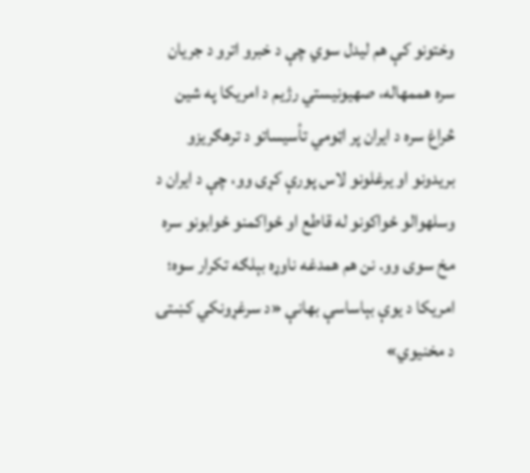وختونو کې هم لیدل سوي چې د خبرو اترو د جریان سره هممهاله، صهیونیستي رژیم د امریکا په شین څراغ سره د ایران پر اټومي تأسیساتو د ترهګریزو بریدونو او یرغلونو لاس پورې کړی وو، چې د ایران د وسلهوالو ځواکونو له قاطع او ځواکمنو ځوابونو سره مخ سوی وو. نن هم همدغه ناوړه بېلګه تکرار سوه؛ امریکا د یوې بېاساسې بهانې «د سرغړونکي کښتۍ د مخنیوي»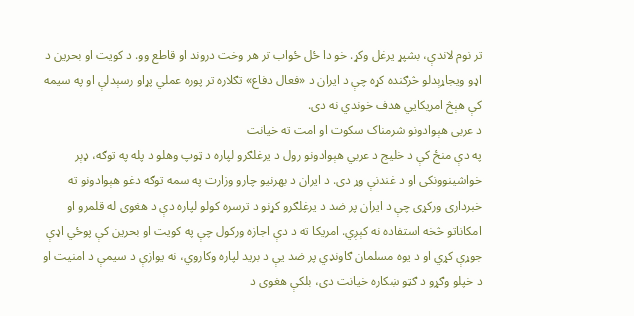تر نوم لاندې، بشپړ یرغل وکړ. خو دا ځل ځواب تر هر وخت دروند او قاطع وو. د کویت او بحرین د اډو ویجاړېدلو څرګنده کړه چې د ایران د «فعال دفاع» تګلاره تر پوره عملي پړاو رسېدلې او په سیمه کې هېڅ امریکايي هدف خوندي نه دی.
د عربی هېوادونو شرمناک سکوت او امت ته خیانت
په دې منځ کې د خلیج د عربي هېوادونو رول د یرغلګرو لپاره د ټوپ وهلو د پله په توګه، ډېر خواشینوونکی او د غندنې وړ دی. د ایران د بهرنیو چارو وزارت په سمه توګه دغو هېوادونو ته خبرداری ورکړی چې د ایران پر ضد د یرغلګرو کړنو د ترسره کولو لپاره دې د هغوی له قلمرو او امکاناتو څخه استفاده نه کېږي. امریکا ته د دې اجازه ورکول چې په کویت او بحرین کې پوځي اډې جوړې کړي او د یوه مسلمان ګاونډي پر ضد یې د برید لپاره وکاروي، نه یوازې د سیمې د امنیت او د خپلو وګړو د ګټو ښکاره خیانت دی، بلکې هغوی د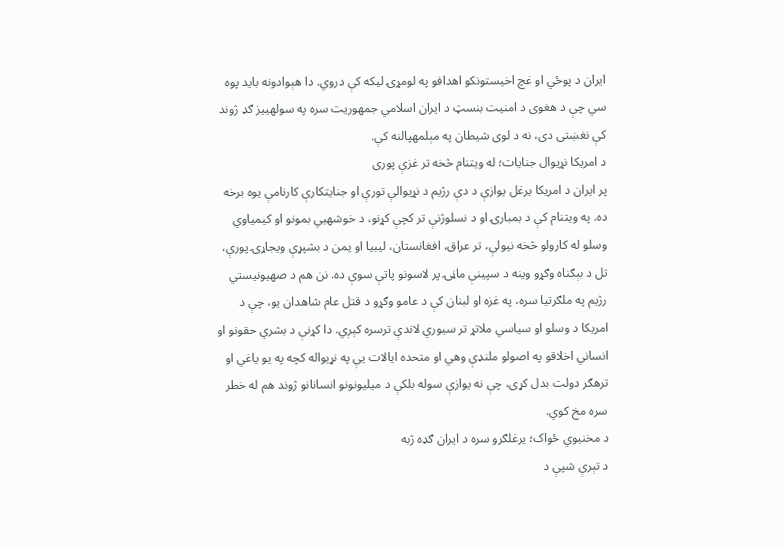ایران د پوځي او غچ اخیستونکو اهدافو په لومړۍ لیکه کې دروي. دا هېوادونه باید پوه سي چې د هغوی د امنیت بنسټ د ایران اسلامي جمهوریت سره په سولهییز ګډ ژوند کې نغښتی دی، نه د لوی شیطان په مېلمهپالنه کې.
د امریکا نړیوال جنایات؛ له ویتنام څخه تر غزې پوری
پر ایران د امریکا یرغل یوازې د دې رژیم د نړیوالې تورې او جنایتکارې کارنامې یوه برخه ده. په ویتنام کې د بمبارۍ او د نسلوژنې تر کچې کړنو، د خوشهيي بمونو او کیمیاوي وسلو له کارولو څخه نیولې، تر عراق، افغانستان، لیبیا او یمن د بشپړې ویجاړۍ پورې، تل د بېګناه وګړو وینه د سپینې ماڼۍ پر لاسونو پاتې سوې ده. نن هم د صهیونیستي رژیم په ملګرتیا سره، په غزه او لبنان کې د عامو وګړو د قتل عام شاهدان یو، چې د امریکا د وسلو او سیاسي ملاتړ تر سیوري لاندې ترسره کېږي. دا کړنې د بشري حقونو او انساني اخلاقو په اصولو ملنډې وهي او متحده ایالات یې په نړیواله کچه په یو یاغي او ترهګر دولت بدل کړی، چې نه یوازې سوله بلکې د میلیونونو انسانانو ژوند هم له خطر سره مخ کوي.
د مخنیوي ځواک؛ یرغلګرو سره د ایران ګډه ژبه
د تېرې شپې د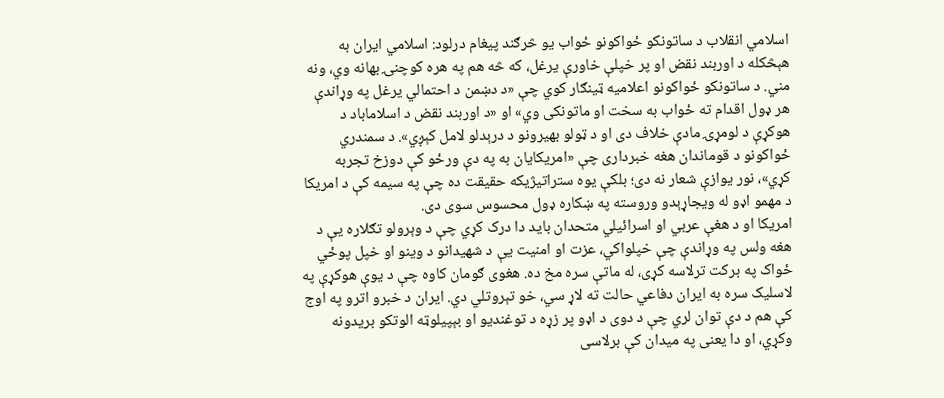اسلامي انقلاب د ساتونکو ځواکونو ځواب یو څرګند پیغام درلود: اسلامي ایران به هېڅکله د اوربند نقض او پر خپلې خاورې یرغل، که څه هم په هره کوچنۍ بهانه وي، ونه مني. د ساتونکو ځواکونو اعلامیه ټینګار کوي چې «د دښمن د احتمالي یرغل په وړاندې هر ډول اقدام ته ځواب به سخت او ماتونکی وي» او «د اوربند نقض د اسلاماباد د هوکړې د لومړۍ مادې خلاف دی او د ټولو بهیرونو د درېدلو لامل کېږي». د سمندري ځواکونو د قوماندان هغه خبرداری چې «امریکایان به په دې ورځو کې دوزخ تجربه کړي»، نور یوازې شعار نه دی؛ بلکې یوه ستراتیژیکه حقیقت ده چې په سیمه کې د امریکا د مهمو اډو له ویجاړېدو وروسته په ښکاره ډول محسوس سوی دی.
امریکا او د هغې عربي او اسرائیلي متحدان باید دا درک کړي چې د وېرولو تګلاره یې د هغه ولس په وړاندې چې خپلواکي، عزت او امنیت یې د شهیدانو د وینو او خپل پوځي ځواک په برکت ترلاسه کړی، له ماتې سره مخ ده. هغوی ګومان کاوه چې د یوې هوکړې په لاسلیک سره به ایران دفاعي حالت ته لاړ سي، خو تېروتلي دي. ایران د خبرو اترو په اوج کې هم د دې توان لري چې د دوی د اډو پر زړه د توغندیو او بېپیلوټه الوتکو بریدونه وکړي، او دا یعنی په میدان کې برلاسی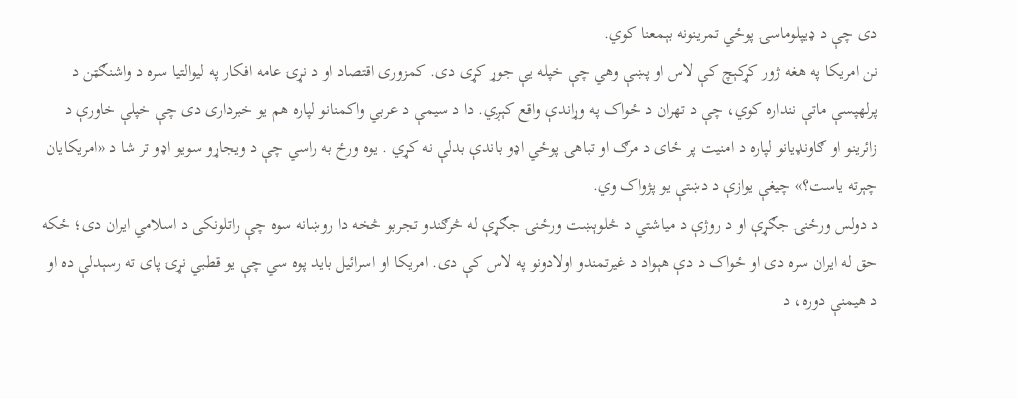دی چې د ډیپلوماسۍ پوځي تمرینونه بېمعنا کوي.
نن امریکا په هغه ژور کړکېچ کې لاس او پښې وهي چې خپله یې جوړ کړی دی. کمزوری اقتصاد او د نړۍ عامه افکار په لیوالتیا سره د واشنګټن د پرلهپسې ماتې ننداره کوي، چې د تهران د ځواک په وړاندې واقع کېږي. دا د سیمې د عربي واکمنانو لپاره هم یو خبرداری دی چې خپلې خاورې د زائرینو او ګاونډیانو لپاره د امنیت پر ځای د مرګ او تباهۍ پوځي اډو باندې بدلې نه کړي . یوه ورځ به راسي چې د ویجاړو سویو اډو تر شا د «امریکایان چېرته یاست؟» چیغې یوازې د دښتې یو پژواک وي.
د دولس ورځنۍ جګړې او د روژې د میاشتي د څلوېښت ورځنۍ جګړې له څرګندو تجربو څخه دا روښانه سوه چې راتلونکی د اسلامي ایران دی؛ ځکه حق له ایران سره دی او ځواک د دې هېواد د غیرتمندو اولادونو په لاس کې دی. امریکا او اسرائیل باید پوه سي چې یو قطبي نړۍ پای ته رسېدلې ده او د هیمنې دوره، د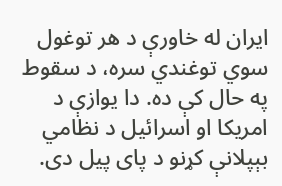ایران له خاورې د هر توغول سوي توغندي سره، د سقوط په حال کې ده. دا یوازې د امریکا او اسرائیل د نظامي بېپلانې کړنو د پای پیل دی.